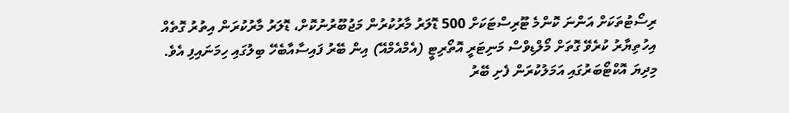ރިސޯޓުތަކަށް އަންނަ ކޮންމެ ޓޫރިސްޓަކަށް 500 ޑޮލަރު މާރުކުރުން މަޖުބޫރުނުކޮށް، ޑޮލަރު މާރުކުރަން އިތުރު ގޮތެއް އިހުތިޔާރު ކުރެވޭ ގޮތަށް މޯލްޑިވްސް މަނިޓަރީ އޮތޯރިޓީ (އެމްއެމްއޭ) އިން ބޭރު ފައިސާއާބެހޭ ބިލުގައި ހިމަނައިފި އެވެ.
މިދިޔަ އޮކްޓޯބަރުގައި އަމަލުކުރަން ފެށި ބޭރު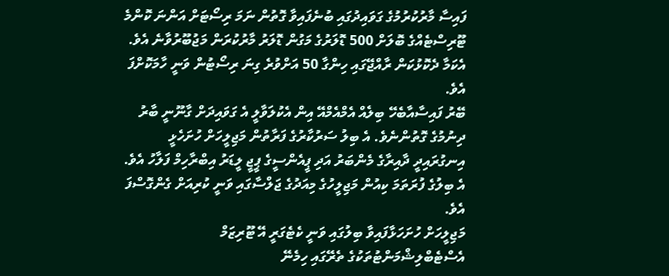ފައިސާ މާރުކުރުމުގެ ގަވައިދުގައި ބުނެފައިވާ ގޮތުން ނަމަ ރިސޯޓަށް އަންނަ ކޮންމެ ޓޫރިސްޓެއްގެ ބޮލަށް 500 ޑޮލަރުގެ މަގުން ޑޮލަރު މާރުކުރަން މަޖުބޫރުވާނެ އެވެ. އެކަމާ ދެކޮޅުކަން ރާއްޖޭގައި ހިންގާ 50 އަށްވުރެ ގިނަ ރިސޯޓުން ވަނީ ހާމަކޮށްފަ އެވެ.
ބޭރު ފައިސާއާބެހޭ ބިލެއް އެމްއެމްއޭ އިން އެކުލަވާލީ އެ ގަވައިދަށް ގާނޫނީ ބާރު ދިނުމުގެ ގޮތުންނެވެ. އެ ބިލު ސަރުކާރުގެ ފަރާތުން މަޖިލީހަށް ހުށަހެޅީ އިނގުރައިދީ ދާއިރާގެ މެންބަރު އަދި ޕީއެންސީގެ ޕީޖީ ލީޑަރު އިބްރާހިމް ފަލާހު އެވެ. އެ ބިލުގެ ފުރަތަމަ ކިއުން މަޖިލީހުގެ މިއަދުގެ ޖަލްސާގައި ވަނީ ކުރިއަށް ގެންގޮސްފަ އެވެ.
މަޖިލީހަށް ހުށަހަޅާފައިވާ ބިލުގައި ވަނީ ކެޓެގަރީ އޭ ޓޫރިޒަމް އެސްޓެބްލިޝްމަންޓުތަކުގެ ތެރޭގައި ހިމެނޭ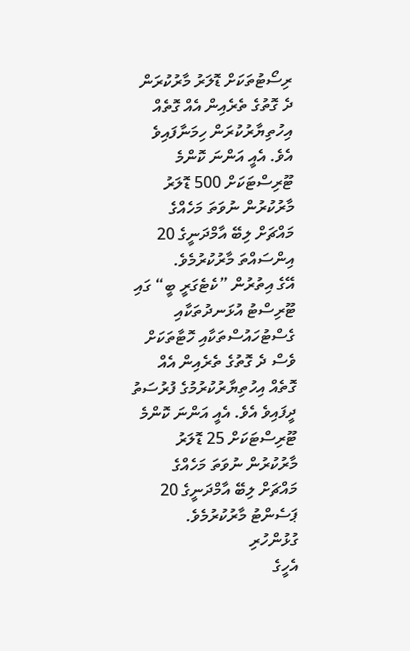ރިސޯޓުތަކަށް ޑޮލަރު މާރުކުރަން ދެ ގޮތުގެ ތެރެއިން އެއް ގޮތެއް އިހުތިޔާރުކުރަން ހިމަނާފައިވެ އެވެ. އެއީ އަންނަ ކޮންމެ ޓޫރިސްޓަކަށް 500 ޑޮލަރު މާރުކުރުން ނުވަތަ މަހެއްގެ މައްޗަށް ލިބޭ އާމްދަނީގެ 20 އިންސައްތަ މާރުކުރުމެވެ.
އޭގެ އިތުރުން ”ކެޓެގަރީ ބީ“ ގައި ޓޫރިސްޓު އުޅަނދުތަކާއި ގެސްޓުހައުސްތަކާއި ހޮޓާތަކަށް ވެސް ދެ ގޮތުގެ ތެރެއިން އެއް ގޮތެއް އިހުތިޔާރުކުރުމުގެ ފުރުސަތު ދީފައިވެ އެވެ. އެއީ އަންނަ ކޮންމެ ޓޫރިސްޓަކަށް 25 ޑޮލަރު މާރުކުރުން ނުވަތަ މަހެއްގެ މައްޗަށް ލިބޭ އާމްދަނީގެ 20 ޕަސެންޓު މާރުކުރުމެވެ.
ގުޅުންހުރި
އެހީގެ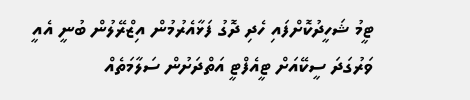ޓީމު ޝަހީދުކޮށްފައި ހެދި ދޮގު ފަޅާއެރުމުން އިޒްރޭލުން ބުނީ އެއީ
ވަރުގަދަ ސީކޭއަށް ޓީއެފްޓީ އަތްދަށުން ސަލާމަތެއް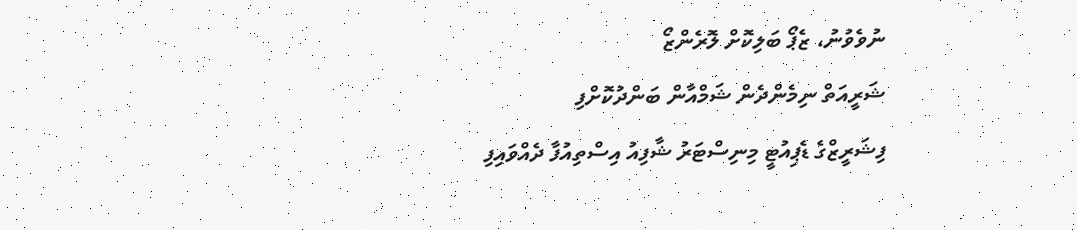ނުވެވުނު، ޒެޕޯ ބަލިކޮށް ލޮރެންޒޯ
ޝަރީއަތް ނިމެންދެން ޝަމްއާން ބަންދުކޮށްފި
ފިޝަރީޒްގެ ޑެޕިއުޓީ މިނިސްޓަރު ޝާފިއު އިސްތިއުފާ ދެއްވައިފި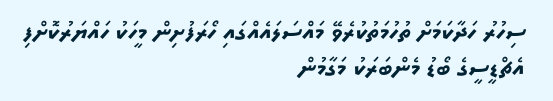ސިހުރު ހަދާކަމަށް ތުހުމަތުކުރެވޭ މައްސަލައެއްގައި ހޯރަފުށިން މީހަކު ހައްޔަރުކޮށްފި
އެޗްޑީސީގެ ބޯޑު މެންބަރަކު މަގާމުން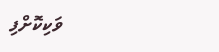ވަކިކޮށްފި